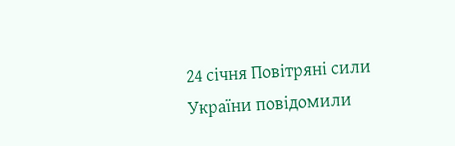24 січня Повітряні сили України повідомили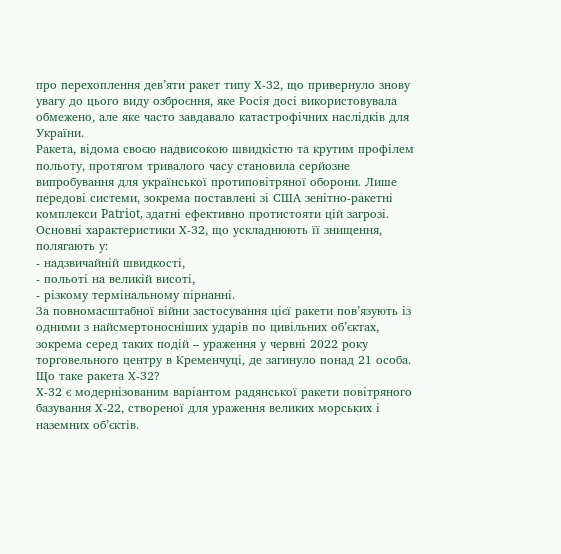про перехоплення дев’яти ракет типу Х-32, що привернуло знову увагу до цього виду озброєння, яке Росія досі використовувала обмежено, але яке часто завдавало катастрофічних наслідків для України.
Ракета, відома своєю надвисокою швидкістю та крутим профілем польоту, протягом тривалого часу становила серйозне випробування для української протиповітряної оборони. Лише передові системи, зокрема поставлені зі США зенітно-ракетні комплекси Patriot, здатні ефективно протистояти цій загрозі.
Основні характеристики Х-32, що ускладнюють її знищення, полягають у:
- надзвичайній швидкості,
- польоті на великій висоті,
- різкому термінальному пірнанні.
За повномасштабної війни застосування цієї ракети пов’язують із одними з найсмертоносніших ударів по цивільних об’єктах, зокрема серед таких подій – ураження у червні 2022 року торговельного центру в Кременчуці, де загинуло понад 21 особа.
Що таке ракета Х-32?
Х-32 є модернізованим варіантом радянської ракети повітряного базування Х-22, створеної для ураження великих морських і наземних об’єктів.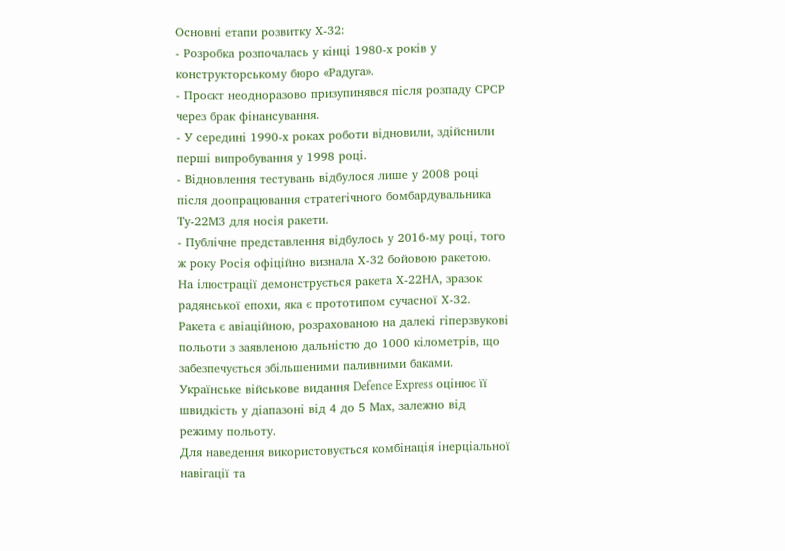Основні етапи розвитку Х-32:
- Розробка розпочалась у кінці 1980-х років у конструкторському бюро «Радуга».
- Проєкт неодноразово призупинявся після розпаду СРСР через брак фінансування.
- У середині 1990-х роках роботи відновили, здійснили перші випробування у 1998 році.
- Відновлення тестувань відбулося лише у 2008 році після доопрацювання стратегічного бомбардувальника Ту-22М3 для носія ракети.
- Публічне представлення відбулось у 2016-му році, того ж року Росія офіційно визнала Х-32 бойовою ракетою.
На ілюстрації демонструється ракета Х-22НА, зразок радянської епохи, яка є прототипом сучасної Х-32.
Ракета є авіаційною, розрахованою на далекі гіперзвукові польоти з заявленою дальністю до 1000 кілометрів, що забезпечується збільшеними паливними баками. Українське військове видання Defence Express оцінює її швидкість у діапазоні від 4 до 5 Мах, залежно від режиму польоту.
Для наведення використовується комбінація інерціальної навігації та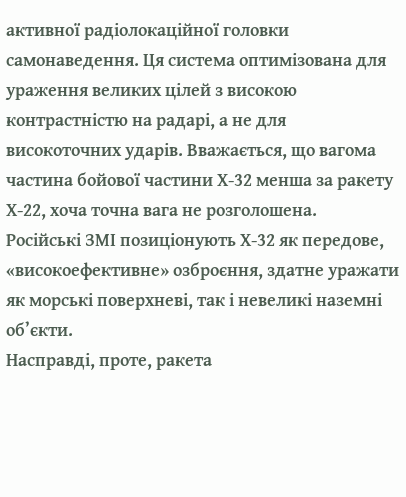активної радіолокаційної головки самонаведення. Ця система оптимізована для ураження великих цілей з високою контрастністю на радарі, а не для високоточних ударів. Вважається, що вагома частина бойової частини Х-32 менша за ракету Х-22, хоча точна вага не розголошена.
Російські ЗМІ позиціонують Х-32 як передове, «високоефективне» озброєння, здатне уражати як морські поверхневі, так і невеликі наземні об’єкти.
Насправді, проте, ракета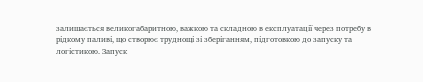залишається великогабаритною, важкою та складною в експлуатації через потребу в рідкому паливі, що створює труднощі зі зберіганням, підготовкою до запуску та логістикою. Запуск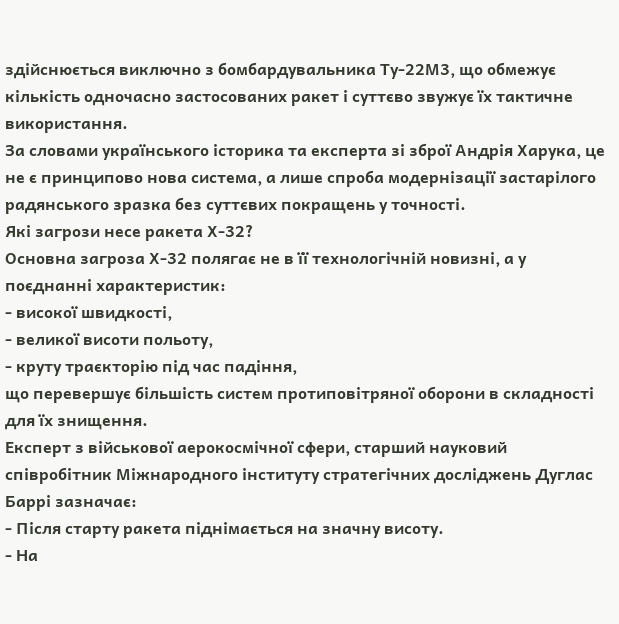здійснюється виключно з бомбардувальника Ту-22М3, що обмежує кількість одночасно застосованих ракет і суттєво звужує їх тактичне використання.
За словами українського історика та експерта зі зброї Андрія Харука, це не є принципово нова система, а лише спроба модернізації застарілого радянського зразка без суттєвих покращень у точності.
Які загрози несе ракета Х-32?
Основна загроза Х-32 полягає не в її технологічній новизні, а у поєднанні характеристик:
- високої швидкості,
- великої висоти польоту,
- круту траєкторію під час падіння,
що перевершує більшість систем протиповітряної оборони в складності для їх знищення.
Експерт з військової аерокосмічної сфери, старший науковий співробітник Міжнародного інституту стратегічних досліджень Дуглас Баррі зазначає:
- Після старту ракета піднімається на значну висоту.
- На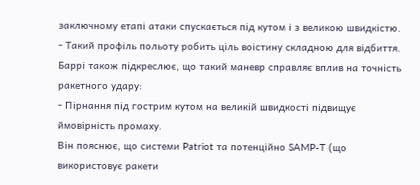заключному етапі атаки спускається під кутом і з великою швидкістю.
- Такий профіль польоту робить ціль воістину складною для відбиття.
Баррі також підкреслює, що такий маневр справляє вплив на точність ракетного удару:
- Пірнання під гострим кутом на великій швидкості підвищує ймовірність промаху.
Він пояснює, що системи Patriot та потенційно SAMP-T (що використовує ракети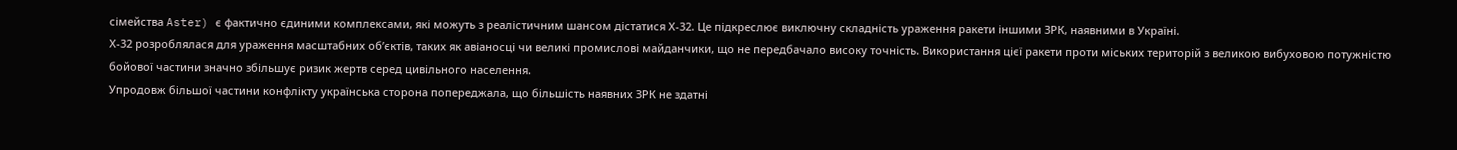сімейства Aster) є фактично єдиними комплексами, які можуть з реалістичним шансом дістатися Х-32. Це підкреслює виключну складність ураження ракети іншими ЗРК, наявними в Україні.
Х-32 розроблялася для ураження масштабних об’єктів, таких як авіаносці чи великі промислові майданчики, що не передбачало високу точність. Використання цієї ракети проти міських територій з великою вибуховою потужністю бойової частини значно збільшує ризик жертв серед цивільного населення.
Упродовж більшої частини конфлікту українська сторона попереджала, що більшість наявних ЗРК не здатні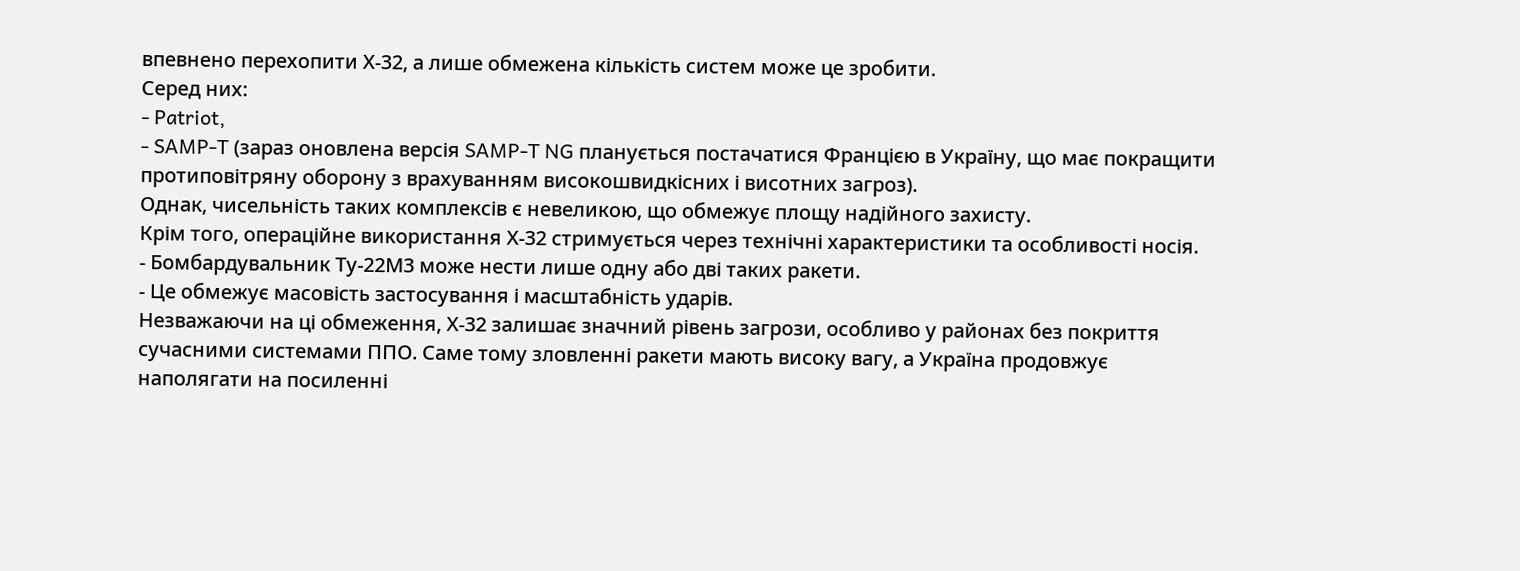впевнено перехопити Х-32, а лише обмежена кількість систем може це зробити.
Серед них:
- Patriot,
- SAMP-T (зараз оновлена версія SAMP-T NG планується постачатися Францією в Україну, що має покращити протиповітряну оборону з врахуванням високошвидкісних і висотних загроз).
Однак, чисельність таких комплексів є невеликою, що обмежує площу надійного захисту.
Крім того, операційне використання Х-32 стримується через технічні характеристики та особливості носія.
- Бомбардувальник Ту-22М3 може нести лише одну або дві таких ракети.
- Це обмежує масовість застосування і масштабність ударів.
Незважаючи на ці обмеження, Х-32 залишає значний рівень загрози, особливо у районах без покриття сучасними системами ППО. Саме тому зловленні ракети мають високу вагу, а Україна продовжує наполягати на посиленні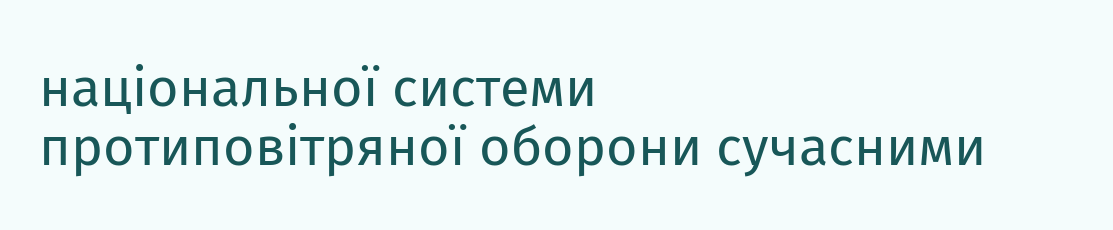національної системи протиповітряної оборони сучасними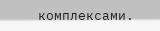комплексами.